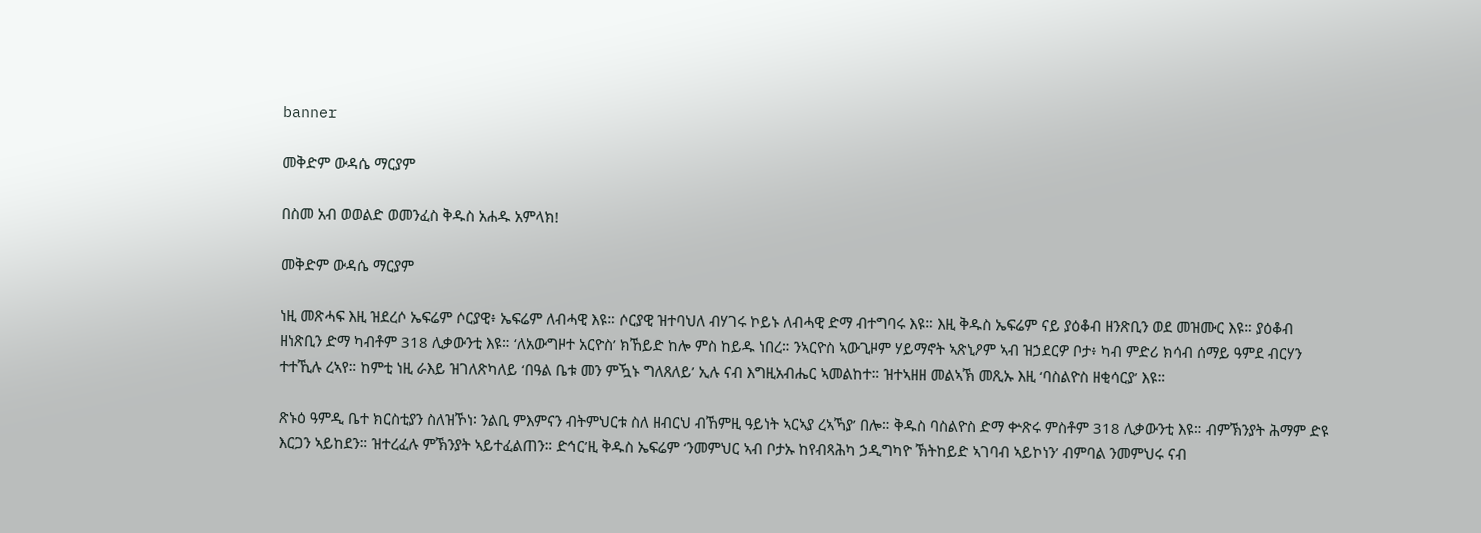banner

መቅድም ውዳሴ ማርያም

በስመ አብ ወወልድ ወመንፈስ ቅዱስ አሐዱ አምላክ!

መቅድም ውዳሴ ማርያም

ነዚ መጽሓፍ እዚ ዝደረሶ ኤፍሬም ሶርያዊ፥ ኤፍሬም ለብሓዊ እዩ። ሶርያዊ ዝተባህለ ብሃገሩ ኮይኑ ለብሓዊ ድማ ብተግባሩ እዩ። እዚ ቅዱስ ኤፍሬም ናይ ያዕቆብ ዘንጽቢን ወደ መዝሙር እዩ። ያዕቆብ ዘነጽቢን ድማ ካብቶም 318 ሊቃውንቲ እዩ። ‘ለአውግዞተ አርዮስ’ ክኸይድ ከሎ ምስ ከይዱ ነበረ። ንኣርዮስ ኣውጊዞም ሃይማኖት ኣጽኒዖም ኣብ ዝኃደርዎ ቦታ፥ ካብ ምድሪ ክሳብ ሰማይ ዓምደ ብርሃን ተተኺሉ ረኣየ። ከምቲ ነዚ ራእይ ዝገለጽካለይ ‘በዓል ቤቱ መን ምዃኑ ግለጸለይ’ ኢሉ ናብ እግዚአብሔር ኣመልከተ። ዝተኣዘዘ መልኣኽ መጺኡ እዚ ‘ባስልዮስ ዘቂሳርያ’ እዩ።

ጽኑዕ ዓምዲ ቤተ ክርስቲያን ስለዝኾነ፡ ንልቢ ምእምናን ብትምህርቱ ስለ ዘብርህ ብኸምዚ ዓይነት ኣርኣያ ረኣኻያ’ በሎ። ቅዱስ ባስልዮስ ድማ ቍጽሩ ምስቶም 318 ሊቃውንቲ እዩ። ብምኽንያት ሕማም ድዩ እርጋን ኣይከደን። ዝተረፈሉ ምኽንያት ኣይተፈልጠን። ድኅር’ዚ ቅዱስ ኤፍሬም ‘ንመምህር ኣብ ቦታኡ ከየብጻሕካ ኃዲግካዮ ኽትከይድ ኣገባብ ኣይኮነን’ ብምባል ንመምህሩ ናብ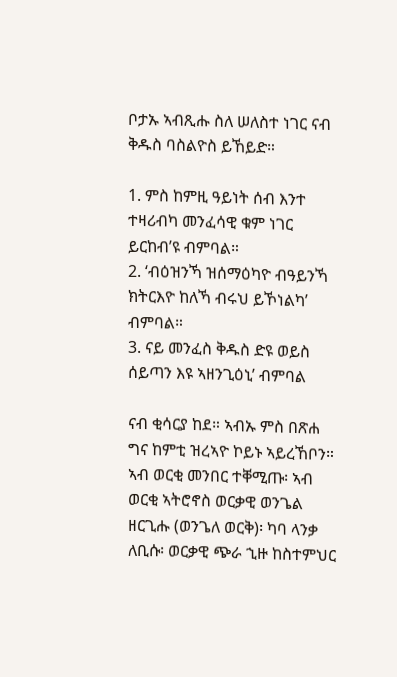ቦታኡ ኣብጺሑ ስለ ሠለስተ ነገር ናብ ቅዱስ ባስልዮስ ይኸይድ።

1. ምስ ከምዚ ዓይነት ሰብ እንተ ተዛሪብካ መንፈሳዊ ቁም ነገር ይርከብ’ዩ ብምባል።
2. ‘ብዕዝንኻ ዝሰማዕካዮ ብዓይንኻ ክትርእዮ ከለኻ ብሩህ ይኾነልካ’ ብምባል።
3. ናይ መንፈስ ቅዱስ ድዩ ወይስ ሰይጣን እዩ ኣዘንጊዕኒ’ ብምባል

ናብ ቂሳርያ ከደ። ኣብኡ ምስ በጽሐ ግና ከምቲ ዝረኣዮ ኮይኑ ኣይረኸቦን። ኣብ ወርቂ መንበር ተቐሚጡ፡ ኣብ ወርቂ ኣትሮኖስ ወርቃዊ ወንጌል ዘርጊሑ (ወንጌለ ወርቅ)፡ ካባ ላንቃ ለቢሱ፡ ወርቃዊ ጭራ ኂዙ ከስተምህር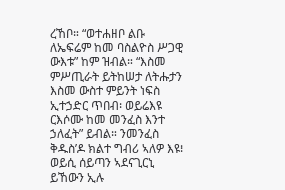ረኸቦ። “ወተሐዘቦ ልቡ ለኤፍሬም ከመ ባስልዮስ ሥጋዊ ውእቱ” ከም ዝብል። “እስመ ምሥጢራት ይትከሠታ ለትሑታን እስመ ውስተ ምይንት ነፍስ ኢተኃድር ጥበብ፡ ወይሬእዩ ርእሶሙ ከመ መንፈስ እንተ ኃለፈት” ይብል። ንመንፈስ ቅዱስ’ዶ ክልተ ግብሪ ኣለዎ እዩ፧ ወይሲ ሰይጣን ኣደናጊርኒ ይኸውን ኢሉ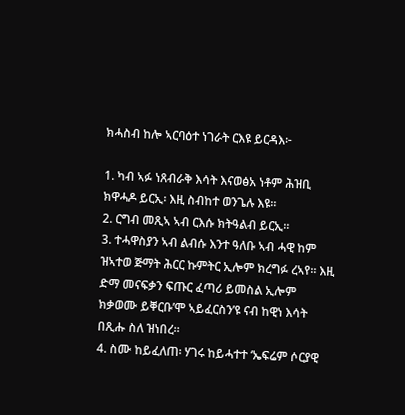ክሓስብ ከሎ ኣርባዕተ ነገራት ርእዩ ይርዳእ፦

1. ካብ ኣፉ ነጸብራቅ እሳት እናወፅአ ነቶም ሕዝቢ ክዋሓዶ ይርኢ፡ እዚ ስብከተ ወንጌሉ እዩ።
2. ርግብ መጺኣ ኣብ ርእሱ ክትዓልብ ይርኢ።
3. ተሓዋስያን ኣብ ልብሱ እንተ ዓለቡ ኣብ ሓዊ ከም ዝኣተወ ጅማት ሕርር ኩምትር ኢሎም ክረግፉ ረኣየ። እዚ ድማ መናፍቃን ፍጡር ፈጣሪ ይመስል ኢሎም ክቃወሙ ይቐርቡ’ሞ ኣይፈርስን’ዩ ናብ ከዊነ እሳት በጺሑ ስለ ዝነበረ።
4. ስሙ ከይፈለጠ፡ ሃገሩ ከይሓተተ ‘ኤፍሬም ሶርያዊ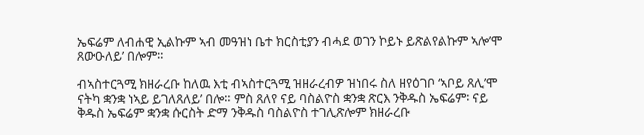ኤፍሬም ለብሐዊ ኢልኩም ኣብ መዓዝነ ቤተ ክርስቲያን ብሓደ ወገን ኮይኑ ይጽልየልኩም ኣሎ’ሞ ጸውዑለይ’ በሎም።

ብኣስተርጓሚ ክዘራረቡ ከለዉ እቲ ብኣስተርጓሚ ዝዘራረብዎ ዝነበሩ ስለ ዘየዕገቦ ‘ኣቦይ ጸሊ’ሞ ናትካ ቋንቋ ነኣይ ይገለጸለይ’ በሎ። ምስ ጸለየ ናይ ባስልዮስ ቋንቋ ጽርእ ንቅዱስ ኤፍሬም፡ ናይ ቅዱስ ኤፍሬም ቋንቋ ሱርስት ድማ ንቅዱስ ባስልዮስ ተገሊጽሎም ክዘራረቡ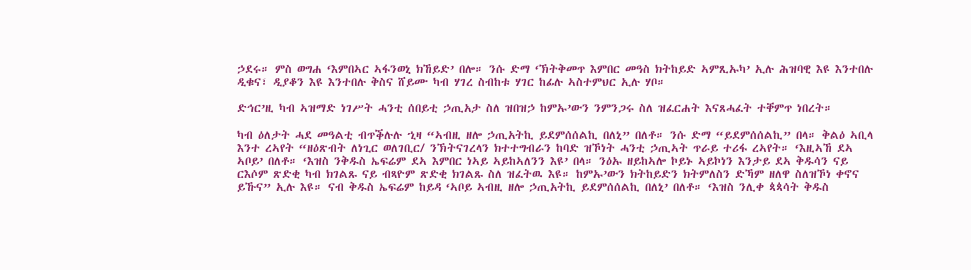ኃደሩ። ምስ ወግሐ ‘እምበኣር ኣፋንወኒ ክኸይድ’ በሎ። ንሱ ድማ ‘ኽትቅመጥ እምበር መዓስ ክትከይድ ኣምጺኡካ’ ኢሉ ሕዝባዊ እዩ እንተበሉ ዲቁና፣ ዲያቆን እዩ እንተበሉ ቅስና ሸይሙ ካብ ሃገረ ስብከቱ ሃገር ከፊሉ ኣስተምህር ኢሉ ሃቦ።

ድኅር’ዚ ካብ ኣዝማድ ነገሥት ሓንቲ ሰበይቲ ኃጢአታ ስለ ዝበዝኃ ከምኡ’ውን ንምንጋሩ ስለ ዝፈርሐት እናጸሓፈት ተቐምጥ ነበረት።

ካብ ዕለታት ሓደ መዓልቲ ብጥቕሉሉ ኂዛ “ኣብዚ ዘሎ ኃጢአትኪ ይደምሰሰልኪ በለኒ” በለቶ። ንሱ ድማ “ይደምሰሰልኪ” በላ። ቅልዕ ኣቢላ እንተ ረኣየት “ዘዕጽብት ለነጊር ወለገቢር/ ንኽትናገረላን ክተተግብራን ከባድ ዝኾነት ሓንቲ ኃጢኣት ጥራይ ተሪፋ ረኣየት። ‘እዚኣኸ ደኣ ኣቦይ’ በለቶ። ‘እዝስ ንቅዱስ ኤፍሬም ደኣ እምበር ነኣይ ኣይከኣለንን እዩ’ በላ። ንዕኡ ዘይከኣሎ ኮይኑ ኣይኮነን እንታይ ደኣ ቅዱሳን ናይ ርእሶም ጽድቂ ካብ ክገልጹ ናይ ብጻዮም ጽድቂ ክገልጹ ስለ ዝፈትዉ እዩ። ከምኡ’ውን ክትከይድን ክትምለስን ድኻም ዘለዋ ስለዝኾነ ቀኖና ይኹና” ኢሉ እዩ። ናብ ቅዱስ ኤፍሬም ከይዳ ‘ኣቦይ ኣብዚ ዘሎ ኃጢአትኪ ይደምሰሰልኪ በለኒ’ በለቶ። ‘እዝስ ንሊቀ ጳጳሳት ቅዱስ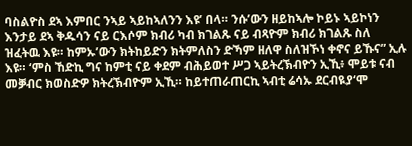ባስልዮስ ደኣ እምበር ንኣይ ኣይከኣለንን እዩ’ በላ። ንሱ’ውን ዘይከኣሎ ኮይኑ ኣይኮነን እንታይ ደኣ ቅዱሳን ናይ ርእሶም ክብሪ ካብ ክገልጹ ናይ ብጻዮም ክብሪ ክገልጹ ስለ ዝፈትዉ እዩ። ከምኡ’ውን ክትከይድን ክትምለስን ድኻም ዘለዋ ስለዝኾነ ቀኖና ይኹና” ኢሉ እዩ። ‘ምስ ኸድኪ ግና ከምቲ ናይ ቀደም ብሕይወተ ሥጋ ኣይትረኽብዮን ኢኺ፥ ሞይቱ ናብ መቓብር ክወስድዎ ክትረኽብዮም ኢኺ። ከይተጠራጠርኪ ኣብቲ ሬሳኡ ደርብዪያ‘ሞ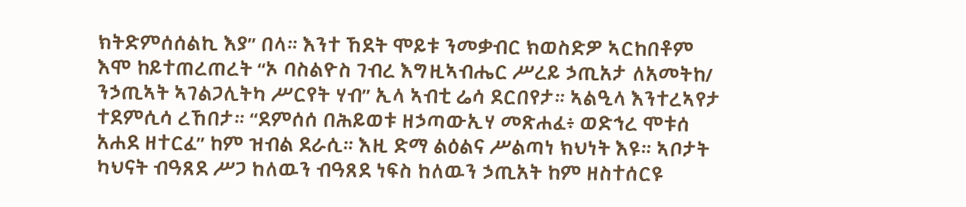ክትድምሰሰልኪ እያ” በላ። እንተ ኸደት ሞይቱ ንመቃብር ክወስድዎ ኣርከበቶም እሞ ከይተጠረጠረት “ኦ ባስልዮስ ገብረ እግዚኣብሔር ሥረይ ኃጢአታ ለአመትከ/ ንኃጢኣት ኣገልጋሊትካ ሥርየት ሃብ” ኢላ ኣብቲ ሬሳ ደርበየታ። ኣልዒላ እንተረኣየታ ተደምሲሳ ረኸበታ። “ደምሰሰ በሕይወቱ ዘኃጣውኢሃ መጽሐፈ፥ ወድኅረ ሞቱሰ አሐደ ዘተርፈ” ከም ዝብል ደራሲ። እዚ ድማ ልዕልና ሥልጣነ ክህነት እዩ። ኣቦታት ካህናት ብዓጸደ ሥጋ ከለዉን ብዓጸደ ነፍስ ከለዉን ኃጢአት ከም ዘስተሰርዩ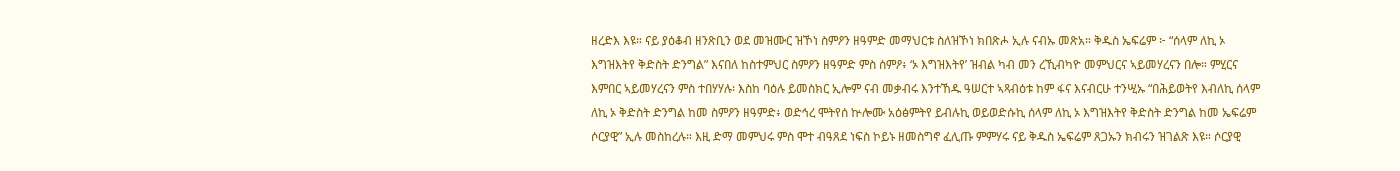ዘረድእ እዩ። ናይ ያዕቆብ ዘንጽቢን ወደ መዝሙር ዝኾነ ስምዖን ዘዓምድ መማህርቱ ስለዝኾነ ክበጽሖ ኢሉ ናብኡ መጽአ። ቅዱስ ኤፍሬም ፦ “ሰላም ለኪ ኦ እግዝእትየ ቅድስት ድንግል” እናበለ ከስተምህር ስምዖን ዘዓምድ ምስ ሰምዖ፥ ‘ኦ እግዝእትየ’ ዝብል ካብ መን ረኺብካዮ መምህርና ኣይመሃረናን በሎ። ምሂርና እምበር ኣይመሃረናን ምስ ተበሃሃሉ፡ እስከ ባዕሉ ይመስክር ኢሎም ናብ መቃብሩ እንተኸዱ ዓሠርተ ኣጻብዕቱ ከም ፋና እናብርሁ ተንሢኡ “በሕይወትየ እብለኪ ሰላም ለኪ ኦ ቅድስት ድንግል ከመ ስምዖን ዘዓምድ፥ ወድኅረ ሞትየሰ ኵሎሙ አዕፅምትየ ይብሉኪ ወይወድሱኪ ሰላም ለኪ ኦ እግዝእትየ ቅድስት ድንግል ከመ ኤፍሬም ሶርያዊ” ኢሉ መስከረሉ። እዚ ድማ መምህሩ ምስ ሞተ ብዓጸደ ነፍስ ኮይኑ ዘመስግኖ ፈሊጡ ምምሃሩ ናይ ቅዱስ ኤፍሬም ጸጋኡን ክብሩን ዝገልጽ እዩ። ሶርያዊ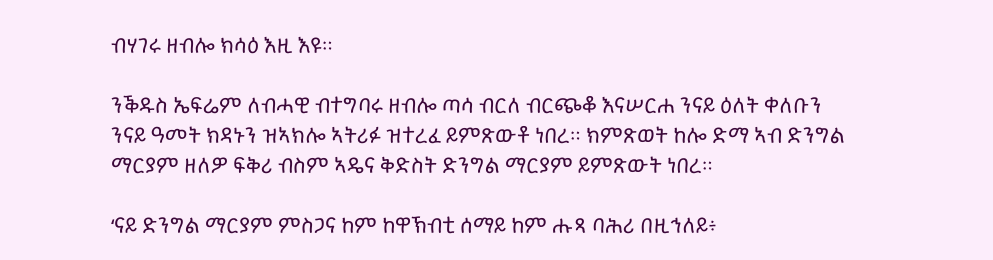ብሃገሩ ዘብሎ ክሳዕ እዚ እዩ።

ንቕዱስ ኤፍሬም ለብሓዊ ብተግባሩ ዘብሎ ጣሳ ብርለ ብርጭቆ እናሠርሐ ንናይ ዕለት ቀለቡን ንናይ ዓመት ክዳኑን ዝኣክሎ ኣትሪፉ ዝተረፈ ይምጽውቶ ነበረ። ክምጽወት ከሎ ድማ ኣብ ድንግል ማርያም ዘለዎ ፍቅሪ ብስም ኣዴና ቅድስት ድንግል ማርያም ይምጽውት ነበረ።

‘ናይ ድንግል ማርያም ምስጋና ከም ከዋኽብቲ ሰማይ ከም ሑጻ ባሕሪ በዚኅለይ፥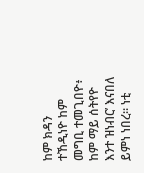ከም ክዳን ተኸዲነዮ ከም መግቢ ተመጊበዮ፥ ከም ማይ ሰትየዮ እንተ ዝነብር’ እናበለ ይምነ ነበረ። ነቲ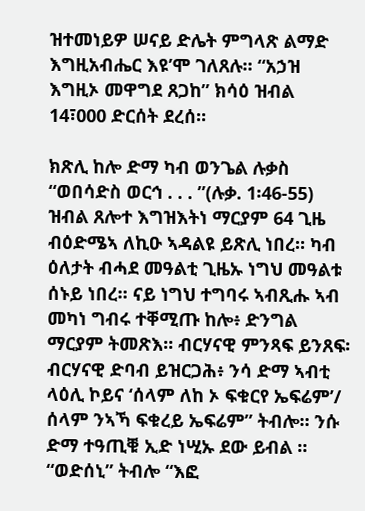ዝተመነይዎ ሠናይ ድሌት ምግላጽ ልማድ እግዚአብሔር እዩ’ሞ ገለጸሉ። “አኃዝ እግዚኦ መዋግደ ጸጋከ” ክሳዕ ዝብል 14፣000 ድርሰት ደረሰ።

ክጽሊ ከሎ ድማ ካብ ወንጌል ሉቃስ “ወበሳድስ ወርኅ . . . ”(ሉቃ. 1፡46-55) ዝብል ጸሎተ እግዝእትነ ማርያም 64 ጊዜ ብዕድሜኣ ለኪዑ ኣዳልዩ ይጽሊ ነበረ። ካብ ዕለታት ብሓደ መዓልቲ ጊዜኡ ነግህ መዓልቱ ሰኑይ ነበረ። ናይ ነግህ ተግባሩ ኣብጺሑ ኣብ መካነ ግብሩ ተቐሚጡ ከሎ፥ ድንግል ማርያም ትመጽእ። ብርሃናዊ ምንጻፍ ይንጸፍ፡ ብርሃናዊ ድባብ ይዝርጋሕ፥ ንሳ ድማ ኣብቲ ላዕሊ ኮይና ‘ሰላም ለከ ኦ ፍቁርየ ኤፍሬም’/ ሰላም ንኣኻ ፍቁረይ ኤፍሬም” ትብሎ። ንሱ ድማ ተዓጢቑ ኢድ ነሢኡ ደው ይብል ። “ወድሰኒ” ትብሎ “እፎ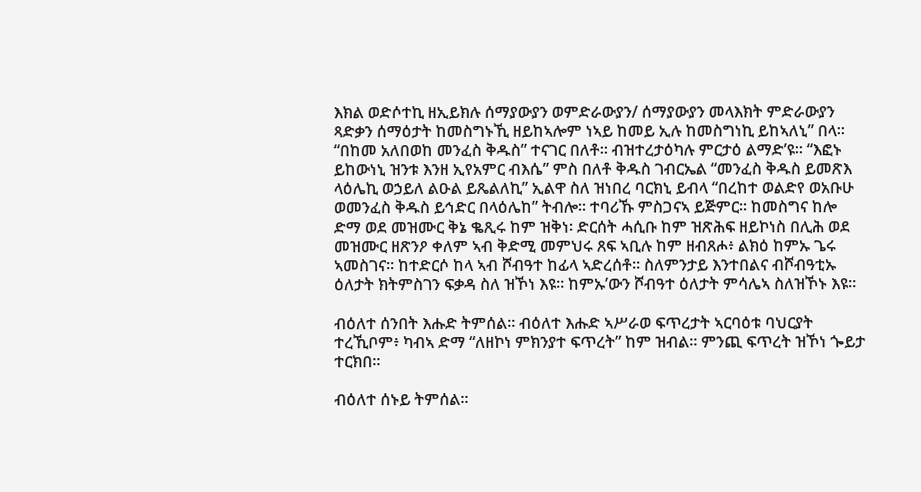እክል ወድሶተኪ ዘኢይክሉ ሰማያውያን ወምድራውያን/ ሰማያውያን መላእክት ምድራውያን ጻድቃን ሰማዕታት ከመስግኑኺ ዘይከኣሎም ነኣይ ከመይ ኢሉ ከመስግነኪ ይከኣለኒ” በላ። “በከመ አለበወከ መንፈስ ቅዱስ” ተናገር በለቶ። ብዝተረታዕካሉ ምርታዕ ልማድ’ዩ። “እፎኑ ይከውነኒ ዝንቱ እንዘ ኢየአምር ብእሴ” ምስ በለቶ ቅዱስ ገብርኤል “መንፈስ ቅዱስ ይመጽእ ላዕሌኪ ወኃይለ ልዑል ይጼልለኪ” ኢልዋ ስለ ዝነበረ ባርክኒ ይብላ “በረከተ ወልድየ ወአቡሁ ወመንፈስ ቅዱስ ይኅድር በላዕሌከ” ትብሎ። ተባሪኹ ምስጋናኣ ይጅምር። ከመስግና ከሎ ድማ ወደ መዝሙር ቅኔ ቈጺሩ ከም ዝቅነ፡ ድርሰት ሓሲቡ ከም ዝጽሕፍ ዘይኮነስ በሊሕ ወደ መዝሙር ዘጽንዖ ቀለም ኣብ ቅድሚ መምህሩ ጸፍ ኣቢሉ ከም ዘብጸሖ፥ ልክዕ ከምኡ ጌሩ ኣመስገና። ከተድርሶ ከላ ኣብ ሾብዓተ ከፊላ ኣድረሰቶ። ስለምንታይ እንተበልና ብሾብዓቲኡ ዕለታት ክትምስገን ፍቃዳ ስለ ዝኾነ እዩ። ከምኡ’ውን ሾብዓተ ዕለታት ምሳሌኣ ስለዝኾኑ እዩ።

ብዕለተ ሰንበት እሑድ ትምሰል። ብዕለተ እሑድ ኣሥራወ ፍጥረታት ኣርባዕቱ ባህርያት ተረኺቦም፥ ካብኣ ድማ “ለዘኮነ ምክንያተ ፍጥረት” ከም ዝብል። ምንጪ ፍጥረት ዝኾነ ጐይታ ተርክበ።

ብዕለተ ሰኑይ ትምሰል።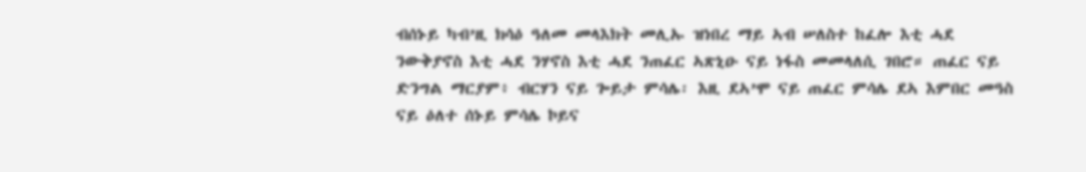ብሰኑይ ካብ’ዚ ክሳዕ ዓለመ መላእክት መሊኡ ዝነበረ ማይ ኣብ ሠለስተ ከፈሎ እቲ ሓደ ንውቅያኖስ እቲ ሓደ ንሃኖስ እቲ ሓደ ንጠፈር ኣጽኒዑ ናይ ነፋስ መመላለሲ ገበሮ። ጠፈር ናይ ድንግል ማርያም፥ ብርሃን ናይ ጐይታ ምሳሌ፡ እዚ ደኣ’ሞ ናይ ጠፈር ምሳሌ ደኣ እምበር መዓስ ናይ ዕለተ ሰኑይ ምሳሌ ኮይና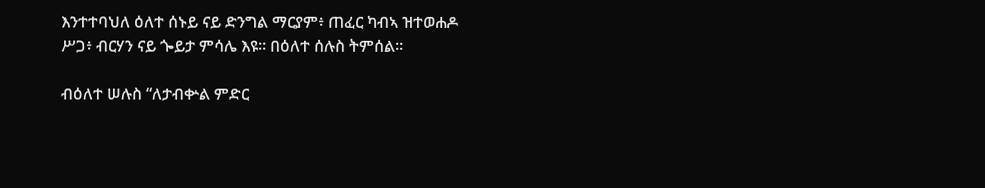እንተተባህለ ዕለተ ሰኑይ ናይ ድንግል ማርያም፥ ጠፈር ካብኣ ዝተወሐዶ ሥጋ፥ ብርሃን ናይ ጐይታ ምሳሌ እዩ። በዕለተ ሰሉስ ትምሰል።

ብዕለተ ሠሉስ “ለታብቍል ምድር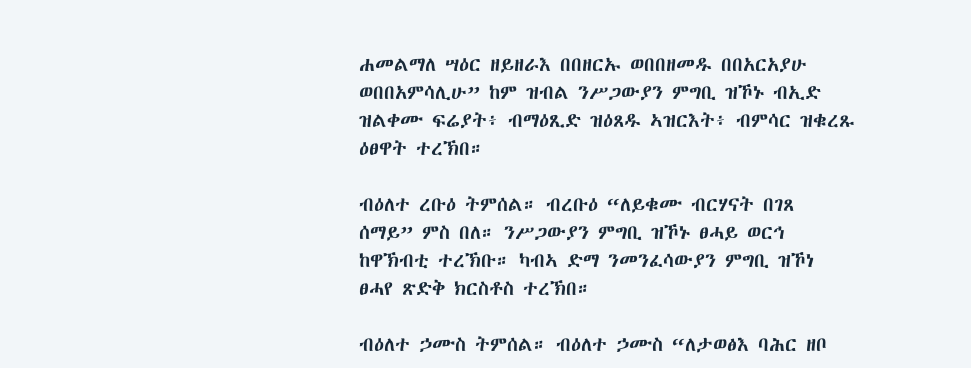ሐመልማለ ሣዕር ዘይዘራእ በበዘርኡ ወበበዘመዱ በበአርአያሁ ወበበአምሳሊሁ” ከም ዝብል ንሥጋውያን ምግቢ ዝኾኑ ብኢድ ዝልቀሙ ፍሬያት፥ ብማዕጺድ ዝዕጸዱ ኣዝርእት፥ ብምሳር ዝቁረጹ ዕፀዋት ተረኽበ።

ብዕለተ ረቡዕ ትምሰል። ብረቡዕ “ለይቁሙ ብርሃናት በገጸ ሰማይ” ምስ በለ። ንሥጋውያን ምግቢ ዝኾኑ ፀሓይ ወርኅ ከዋኽብቲ ተረኽቡ። ካብኣ ድማ ንመንፈሳውያን ምግቢ ዝኾነ ፀሓየ ጽድቅ ክርስቶስ ተረኽበ።

ብዕለተ ኃሙስ ትምሰል። ብዕለተ ኃሙስ “ለታወፅእ ባሕር ዘቦ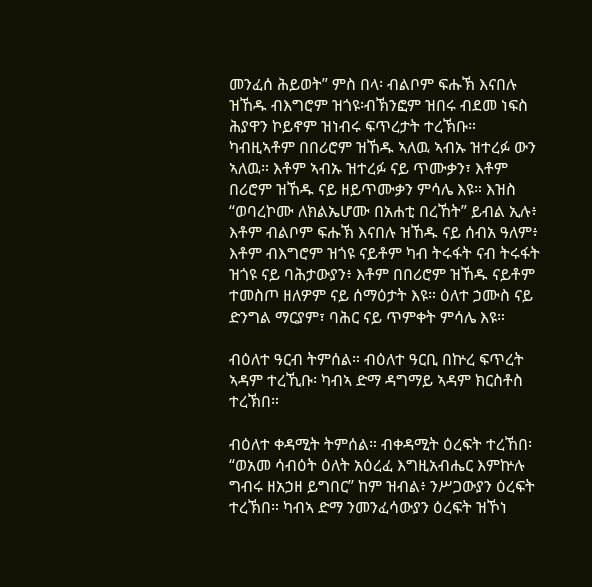መንፈሰ ሕይወት” ምስ በላ፡ ብልቦም ፍሑኽ እናበሉ ዝኸዱ ብእግሮም ዝጎዩ፡ብኽንፎም ዝበሩ ብደመ ነፍስ ሕያዋን ኮይኖም ዝነብሩ ፍጥረታት ተረኽቡ። ካብዚኣቶም በበሪሮም ዝኸዱ ኣለዉ ኣብኡ ዝተረፉ ውን ኣለዉ። እቶም ኣብኡ ዝተረፉ ናይ ጥሙቃን፣ እቶም በሪሮም ዝኸዱ ናይ ዘይጥሙቃን ምሳሌ እዩ። እዝስ “ወባረኮሙ ለክልኤሆሙ በአሐቲ በረኸት” ይብል ኢሉ፥ እቶም ብልቦም ፍሑኽ እናበሉ ዝኸዱ ናይ ሰብአ ዓለም፥ እቶም ብእግሮም ዝጎዩ ናይቶም ካብ ትሩፋት ናብ ትሩፋት ዝጎዩ ናይ ባሕታውያን፥ እቶም በበሪሮም ዝኸዱ ናይቶም ተመስጦ ዘለዎም ናይ ሰማዕታት እዩ። ዕለተ ኃሙስ ናይ ድንግል ማርያም፣ ባሕር ናይ ጥምቀት ምሳሌ እዩ።

ብዕለተ ዓርብ ትምሰል። ብዕለተ ዓርቢ በኵረ ፍጥረት ኣዳም ተረኺቡ፡ ካብኣ ድማ ዳግማይ ኣዳም ክርስቶስ ተረኽበ።

ብዕለተ ቀዳሚት ትምሰል። ብቀዳሚት ዕረፍት ተረኸበ፡ “ወአመ ሳብዕት ዕለት አዕረፈ እግዚአብሔር እምኵሉ ግብሩ ዘአኃዘ ይግበር’’ ከም ዝብል፥ ንሥጋውያን ዕረፍት ተረኽበ። ካብኣ ድማ ንመንፈሳውያን ዕረፍት ዝኾነ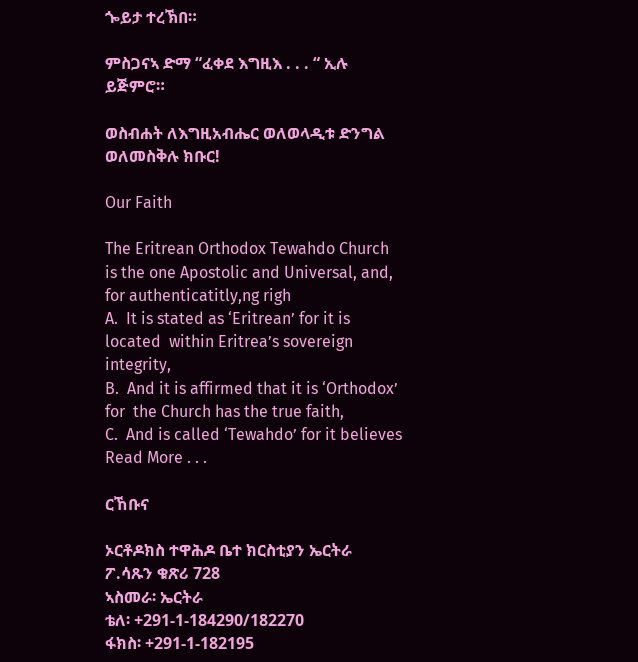ጐይታ ተረኽበ።

ምስጋናኣ ድማ “ፈቀደ እግዚእ . . . “ ኢሉ ይጅምሮ።

ወስብሐት ለእግዚአብሔር ወለወላዲቱ ድንግል ወለመስቅሉ ክቡር!

Our Faith

The Eritrean Orthodox Tewahdo Church is the one Apostolic and Universal, and, for authenticatitly,ng righ
A.  It is stated as ‘Eritrean’ for it is located  within Eritrea’s sovereign integrity,
B.  And it is affirmed that it is ‘Orthodox’ for  the Church has the true faith,
C.  And is called ‘Tewahdo’ for it believes   Read More . . .

ርኸቡና

ኦርቶዶክስ ተዋሕዶ ቤተ ክርስቲያን ኤርትራ
ፖ.ሳጹን ቁጽሪ 728
ኣስመራ፡ ኤርትራ
ቴለ፡ +291-1-184290/182270
ፋክስ፡ +291-1-182195